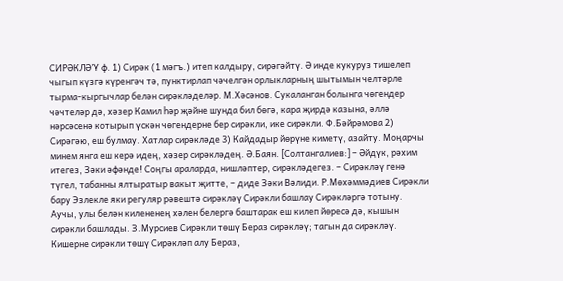СИРӘКЛӘ’Ү ф. 1) Сирәк (1 мәгъ.) итеп калдыру, сирәгәйтү. Ә инде кукуруз тишелеп чыгып күзгә күренгәч тә, пунктирлап чәчелгән орлыкларның шытымын челтәрле тырма-кыргычлар белән сирәкләделәр. М.Хәсәнов. Сукаланган болынга чөгендер чәчтеләр дә, хәзер Камил һәр җәйне шунда бил бөгә, кара җирдә казына, әллә нәрсәсенә котырып үскән чөгендерне бер сирәкли, ике сирәкли. Ф.Бәйрәмова 2) Сирәгәю, еш булмау. Хатлар сирәкләде 3) Кайдадыр йөрүне киметү, азайту. Моңарчы минем янга еш керә идең, хәзер сирәкләдең. Ә.Баян. [Солтангалиев:] – Әйдүк, рәхим итегез, Зәки әфәнде! Соңгы араларда, нишләптер, сирәкләдегез. – Сирәкләү генә түгел, табанны ялтыратыр вакыт җитте, – диде Зәки Вәлиди. Р.Мөхәммәдиев Сирәкли бару Эзлекле яки регуляр рәвештә сирәкләү Сирәкли башлау Сирәкләргә тотыну. Аучы, улы белән килененең хәлен белергә баштарак еш килеп йөресә дә, кышын сирәкли башлады. З.Мурсиев Сирәкли төшү Бераз сирәкләү; тагын да сирәкләү. Кишерне сирәкли төшү Сирәкләп алу Бераз,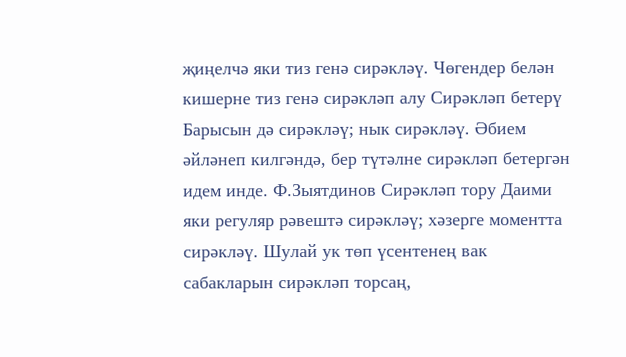җиңелчә яки тиз генә сирәкләү. Чөгендер белән кишерне тиз генә сирәкләп алу Сирәкләп бетерү Барысын дә сирәкләү; нык сирәкләү. Әбием әйләнеп килгәндә, бер түтәлне сирәкләп бетергән идем инде. Ф.Зыятдинов Сирәкләп тору Даими яки регуляр рәвештә сирәкләү; хәзерге моментта сирәкләү. Шулай ук төп үсентенең вак сабакларын сирәкләп торсаң,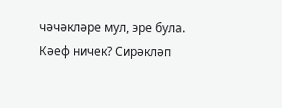чәчәкләре мул, эре була. Кәеф ничек? Сирәкләп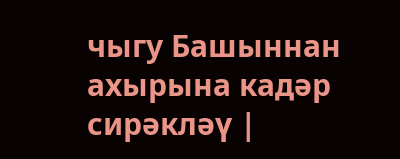чыгу Башыннан ахырына кадәр сирәкләү |